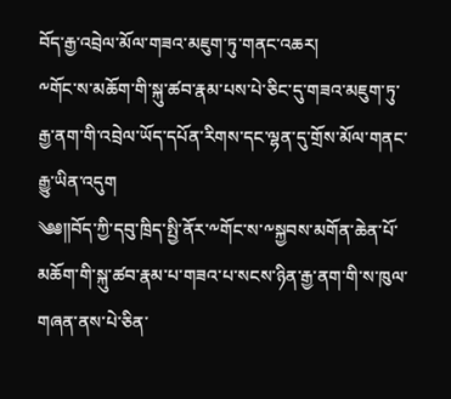བོད་རྒྱ་འབྲེལ་མོལ་གཟའ་མཇུག་ཏུ་གནང་འཆར།
༸གོང་ས་མཆོག་གི་སྐུ་ཚབ་རྣམ་པས་པེ་ཅིང་དུ་གཟའ་མཇུག་ཏུ་རྒྱ་ནག་གི་འབྲེལ་ཡོད་དཔོན་རིགས་དང་ལྷན་དུ་གྲོས་མོལ་གནང་རྒྱུ་ཡིན་འདུག
༄༅༎བོད་ཀྱི་དབུ་ཁྲིད་སྤྱི་ནོར་༸གོང་ས་༸སྐྱབས་མགོན་ཆེན་པོ་མཆོག་གི་སྐུ་ཚབ་རྣམ་པ་གཟའ་པ་སངས་ཉིན་རྒྱ་ནག་གི་ས་ཁུལ་གཞན་ནས་པེ་ཅིན་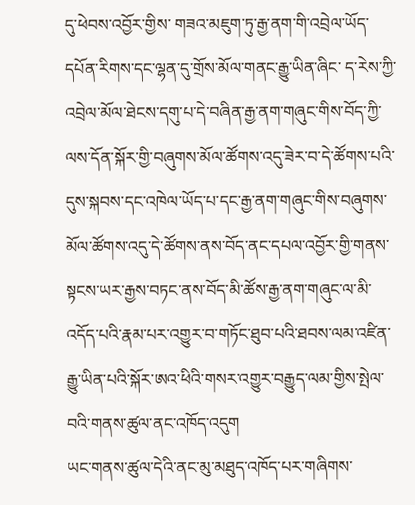དུ་ཕེབས་འབྱོར་གྱིས་ གཟའ་མཇུག་ཏུ་རྒྱ་ནག་གི་འབྲེལ་ཡོད་དཔོན་རིགས་དང་ལྷན་དུ་གྲོས་མོལ་གནང་རྒྱུ་ཡིན་ཞིང་ ད་རེས་ཀྱི་འབྲེལ་མོལ་ཐེངས་དགུ་པ་དེ་བཞིན་རྒྱ་ནག་གཞུང་གིས་བོད་ཀྱི་ལས་དོན་སྐོར་གྱི་བཞུགས་མོལ་ཚོགས་འདུ་ཟེར་བ་དེ་ཚོགས་པའི་དུས་སྐབས་དང་འཁེལ་ཡོད་པ་དང་རྒྱ་ནག་གཞུང་གིས་བཞུགས་མོལ་ཚོགས་འདུ་དེ་ཚོགས་ནས་བོད་ནང་དཔལ་འབྱོར་གྱི་གནས་སྟངས་ཡར་རྒྱས་བཏང་ནས་བོད་མི་ཚོས་རྒྱ་ནག་གཞུང་ལ་མི་འདོད་པའི་རྣམ་པར་འགྱུར་བ་གཏོང་ཐུབ་པའི་ཐབས་ལམ་འཛིན་རྒྱུ་ཡིན་པའི་སྐོར་ཨའ་ཕིའི་གསར་འགྱུར་བརྒྱུད་ལམ་གྱིས་སྤེལ་བའི་གནས་ཚུལ་ནང་འཁོད་འདུག
ཡང་གནས་ཚུལ་དེའི་ནང་མུ་མཐུད་འཁོད་པར་གཞིགས་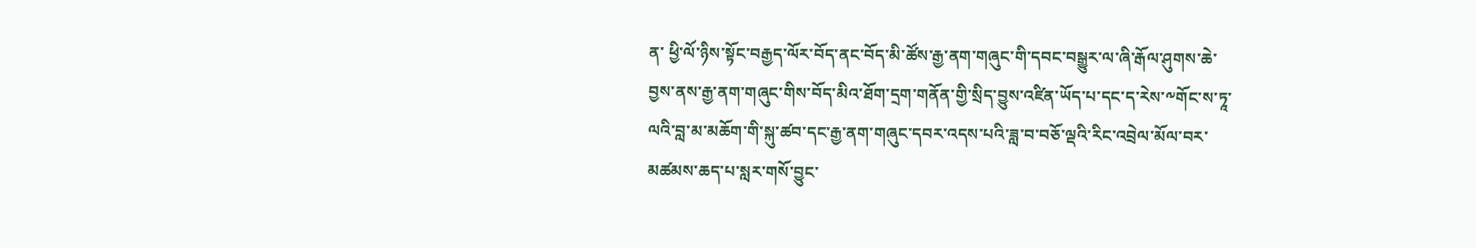ན་ ཕྱི་ལོ་ཉིས་སྟོང་བརྒྱད་ལོར་བོད་ནང་བོད་མི་ཚོས་རྒྱ་ནག་གཞུང་གི་དབང་བསྒྱུར་ལ་ཞི་རྒོལ་ཤུགས་ཆེ་བྱས་ནས་རྒྱ་ནག་གཞུང་གིས་བོད་མིའ་ཐོག་དྲག་གནོན་གྱི་སྲིད་བྱུས་འཛིན་ཡོད་པ་དང་ད་རེས་༸གོང་ས་ཏཱ་ལའི་བླ་མ་མཆོག་གི་སྐུ་ཚབ་དང་རྒྱ་ནག་གཞུང་དབར་འདས་པའི་ཟླ་བ་བཅོ་ལྡའི་རིང་འབྲེལ་མོལ་བར་མཚམས་ཆད་པ་སླར་གསོ་བྱུང་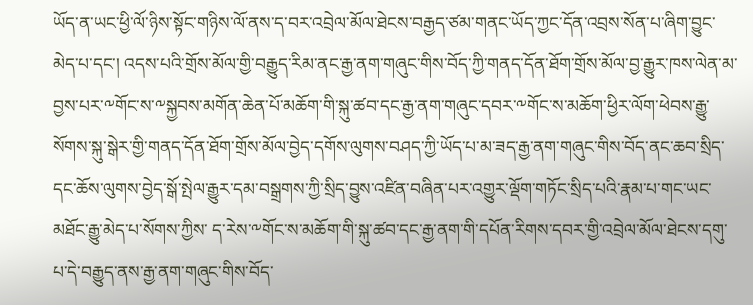ཡོད་ན་ཡང་ཕྱི་ལོ་ཉིས་སྟོང་གཉིས་ལོ་ནས་ད་བར་འབྲེལ་མོལ་ཐེངས་བརྒྱད་ཙམ་གནང་ཡོད་ཀྱང་དོན་འབྲས་སོན་པ་ཞིག་བྱུང་མེད་པ་དང་། འདས་པའི་གྲོས་མོལ་གྱི་བརྒྱུད་རིམ་ནང་རྒྱ་ནག་གཞུང་གིས་བོད་ཀྱི་གནད་དོན་ཐོག་གྲོས་མོལ་བྱ་རྒྱུར་ཁས་ལེན་མ་བྱས་པར་༸གོང་ས་༸སྐྱབས་མགོན་ཆེན་པོ་མཆོག་གི་སྐུ་ཚབ་དང་རྒྱ་ནག་གཞུང་དབར་༸གོང་ས་མཆོག་ཕྱིར་ལོག་ཕེབས་རྒྱུ་སོགས་སྐུ་སྒེར་གྱི་གནད་དོན་ཐོག་གྲོས་མོལ་བྱེད་དགོས་ལུགས་བཤད་ཀྱི་ཡོད་པ་མ་ཟད་རྒྱ་ནག་གཞུང་གིས་བོད་ནང་ཆབ་སྲིད་དང་ཆོས་ལུགས་བྱེད་སྒོ་སྤེལ་རྒྱུར་དམ་བསྒྲགས་ཀྱི་སྲིད་བྱུས་འཛིན་བཞིན་པར་འགྱུར་ལྡོག་གཏོང་སྲིད་པའི་རྣམ་པ་གང་ཡང་མཐོང་རྒྱུ་མེད་པ་སོགས་ཀྱིས་ ད་རེས་༸གོང་ས་མཆོག་གི་སྐུ་ཚབ་དང་རྒྱ་ནག་གི་དཔོན་རིགས་དབར་གྱི་འབྲེལ་མོལ་ཐེངས་དགུ་པ་དེ་བརྒྱུད་ནས་རྒྱ་ནག་གཞུང་གིས་བོད་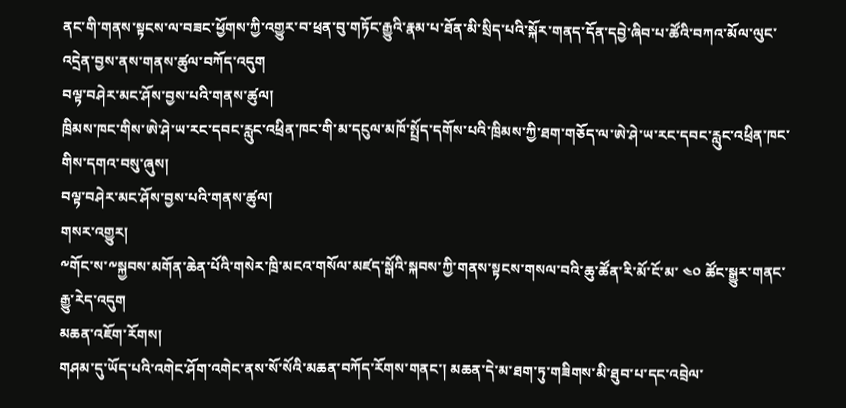ནང་གི་གནས་སྟངས་ལ་བཟང་ཕྱོགས་ཀྱི་འགྱུར་བ་ཕྲན་བུ་གཏོང་རྒྱུའི་རྣམ་པ་ཐོན་མི་སྲིད་པའི་སྐོར་གནད་དོན་དབྱེ་ཞིབ་པ་ཚོའི་བཀའ་མོལ་ལུང་འདྲེན་བྱས་ནས་གནས་ཚུལ་བཀོད་འདུག
བལྟ་བཤེར་མང་ཤོས་བྱས་པའི་གནས་ཚུལ།
ཁྲིམས་ཁང་གིས་ཨེ་ཤེ་ཡ་རང་དབང་རླུང་འཕྲིན་ཁང་གི་མ་དངུལ་མཁོ་སྤྲོད་དགོས་པའི་ཁྲིམས་ཀྱི་ཐག་གཅོད་ལ་ཨེ་ཤེ་ཡ་རང་དབང་རླུང་འཕྲིན་ཁང་གིས་དགའ་བསུ་ཞུས།
བལྟ་བཤེར་མང་ཤོས་བྱས་པའི་གནས་ཚུལ།
གསར་འགྱུར།
༸གོང་ས་༸སྐྱབས་མགོན་ཆེན་པོའི་གསེར་ཁྲི་མངའ་གསོལ་མཛད་སྒོའི་སྐབས་ཀྱི་གནས་སྟངས་གསལ་བའི་ཆུ་ཚོན་རི་མོ་ངོ་མ་ ༤༠ ཚོང་སྒྱུར་གནང་རྒྱུ་རེད་འདུག
མཆན་འཇོག་རོགས།
གཤམ་དུ་ཡོད་པའི་འགེང་ཤོག་འགེང་ནས་སོ་སོའི་མཆན་བཀོད་རོགས་གནང་། མཆན་དེ་མ་ཐག་ཏུ་གཟིགས་མི་ཐུབ་པ་དང་འབྲེལ་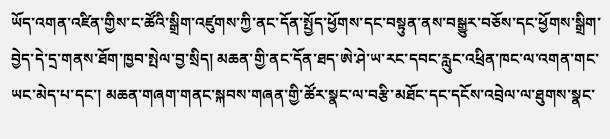ཡོད་འགན་འཛིན་གྱིས་ང་ཚོའི་སྒྲིག་འཛུགས་ཀྱི་ནང་དོན་སྤྱོད་ཕྱོགས་དང་བསྟུན་ནས་བསྒྱུར་བཅོས་དང་ཕྱོགས་སྒྲིག་བྱེད་དེ་དྲ་གནས་ཐོག་ཁྱབ་སྤེལ་བྱ་སྲིད། མཆན་གྱི་ནང་དོན་ཐད་ཨེ་ཤེ་ཡ་རང་དབང་རླུང་འཕྲིན་ཁང་ལ་འགན་གང་ཡང་མེད་པ་དང་། མཆན་གཞག་གནང་སྐབས་གཞན་གྱི་ཚོར་སྣང་ལ་བརྩི་མཐོང་དང་དངོས་འབྲེལ་ལ་ཐུགས་སྣང་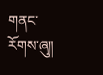གནང་རོགས་ཞུ༎